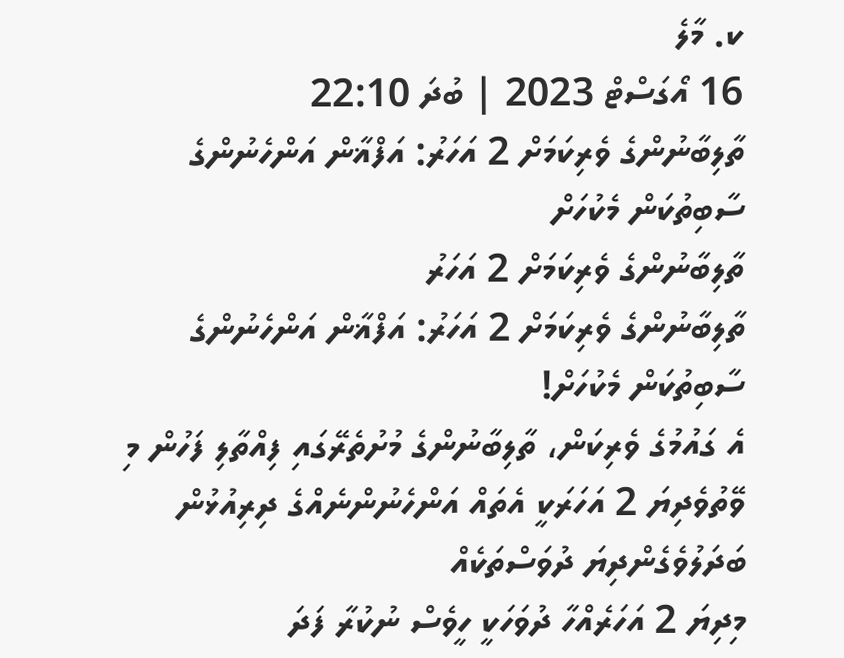ކ. މާލެ
16 އޯގަސްޓް 2023 | ބުދަ 22:10
ތާލިބާނުންގެ ވެރިކަމަށް 2 އަހަރު: އަފްޣާން އަންހެނުންގެ ސާބިތުކަން މެކުހަށް
ތާލިބާނުންގެ ވެރިކަމަށް 2 އަހަރު
ތާލިބާނުންގެ ވެރިކަމަށް 2 އަހަރު: އަފްޣާން އަންހެނުންގެ ސާބިތުކަން މެކުހަށް!
އެ ގައުމުގެ ވެރިކަން، ތާލިބާނުންގެ މުށުތެރޭގައި ފިއްތާލި ފަހުން މި ވޭތުވެދިޔަ 2 އަހަރަކީ އެތައް އަންހެނުންނެއްގެ ދިރިއުޅުން ބަދަލުވެގެންދިޔަ ދުވަސްތަކެއް
މިދިޔަ 2 އަހަރެއްހާ ދުވަހަކީ ހީވެސް ނުކުރާ ފަދަ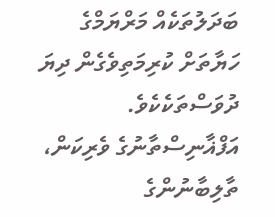ބަދަލުތަކެއް މަރްޔަމްގެ ހަޔާތަށް ކުރިމަތިވެގެން ދިޔަ ދުވަސްތަކެކެވެ. އަފްޣާނިސްތާނުގެ ވެރިކަން، ތާލިބާނުންގެ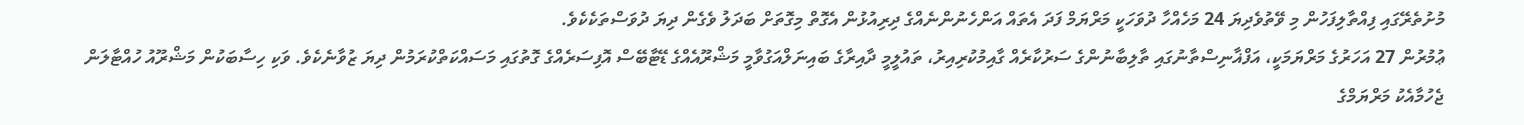މުށުތެރޭގައި ފިއްތާލިފަހުން މި ވޭތުވެދިޔަ 24 މަހެއްހާ ދުވަހަކީ މަރްޔަމް ފަދަ އެތައް އަންހެނުންނެއްގެ ދިރިއުޅުން އެގޮތް މިގޮތަށް ބަދަލު ވެގެން ދިޔަ ދުވަސްތަކެކެވެ.
ޢުމުރުން 27 އަހަރުގެ މަރްޔަމަކީ، އަފްޣާނިސްތާނުގައި ތާލިބާނުންގެ ސަރުކާރެއް ގާއިމުކުރިއިރު، ތައުލީމީ ދާއިރާގެ ބައިނަލްއަގުވާމީ މަޝްރޫއެއްގެ ޑޭޓާބޭސް އޮފިސަރެއްގެ ގޮތުގައި މަސައްކަތްކުރަމުން ދިޔަ ޒުވާނެކެވެ. ވަކި ހިސާބަކުން މަޝްރޫއު ހުއްޓާލަން ޖެހުމާއެކު މަރްޔަމްގެ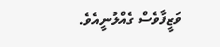ވަޒީފާވެސް ގެއްލުނީއެވެ.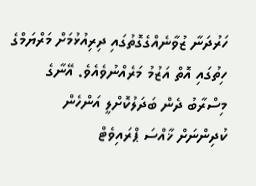ހަރުދަނާ ޒުވާނެއްގެގޮތުގައި ދިރިއުޅުމަށް މަރްޔަމްގެ ހިތުގައި އޮތް އަޒުމު މަރެއްނުވެއެވެ. އޭނާގެ މިސްރާބު ދެން ބަދަލުކޮށްލީ އަންހެން ކުދިންނަށް ޚާއްސަ ޕްރައިވެޓް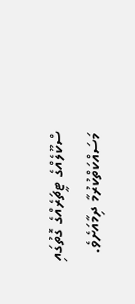ސްކޫލެއްގެ ޓީޗަރެއްގެ ގޮތުގައި މަސައްކަތްކުރުމާ ދިމާއަށެވެ.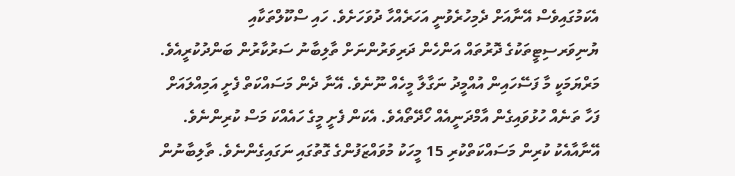އެކަމުގައިވެސް އޭނާއަށް ދެމިހުރެވުނީ އަހަރެއްހާ ދުވަހަށެވެ. ހައި ސްކޫލްތަކާއި ޔުނިވަރސިޓީތަކުގެ ދޮރުތައް އަންހެން ދަރިވަރުންނަށް ތާލިބާނު ސަރުކާރުން ބަންދުކުރީއެވެ.
މަރްޔަމަކީ މާ ފަސޭހައިން އުއްމީދު ނަގާލާ މީހެއް ނޫނެވެ. އޭނާ ދެން މަސައްކަތް ފެށީ އަމިއްލައަށް ފަހާ ތަނެއް ހުޅުވައިގެން އާމްދަނީއެއް ހޯދޭތޯއެވެ. އެކަން ފެށީ މީގެ ހައެއްކަ މަސް ކުރިންނެވެ. އޭނާއާއެކު ކުރިން މަސައްކަތްކުރި 15 މީހަކު މުވައްޒަފުންގެ ގޮތުގައި ނަގައިގެންނެވެ. ތާލިބާނުން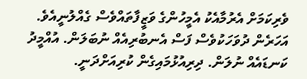ވެރިކަމަށް އެރުމާއެކު އެމީހުންގެ ވަޒީފާތައްވެސް ގެއްލުނީއެވެ.
އަހަރެން ދުވަހަކުވެސް ފަސް އެނބުރިއެއް ނުބަލަން. އުއްމީދު ކަނޑައެއް ނުލަން. ދިރިއުޅުމައިގެން ކުރިއަށްދަނީ.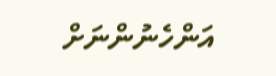އަންހެނުންނަށް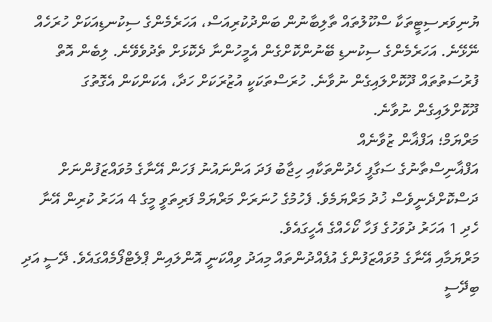ޔުނިވަރސިޓީތަކާ ސްކޫލުތައް ތާލިބާނުން ބަންދުކުރިއަސް، އަހަރެމެންގެ ސިކުނޑިއަކަށް ހުރަހެއް ނޭޅޭނެ. އަހަރެމެންގެ ސިކުނޑި ބޭނުންކޮށްގެން އެމީހުންނާ ދެކޮޅަށް ތެދުވެވޭނެ. ލިބެން އޮތް ފުރުސަތުތައް ދޫކޮށްލައިގެން ނުވާނެ. ހުރަސްތަކަކީ އުޒުރަކަށް ހަދާ، އެކަންކަން އެގޮތުގަ ދޫކޮށްލައިގެން ނުވާނެ.
މަރްޔަމް؛ އަފްޣާން ޒުވާނެއް
އަފްޣާނިސްތާނުގެ ސަގާފީ ހެދުންތަކާއި ހިޖާބު ފަދަ އަންނައުނު ފަހަން އޭނާގެ މުވައްޒަފުންނަށް ދަސްކޮށްދެނީވެސް ޚުދު މަރްޔަމެވެ. ފެހުމުގެ ހުނަރަށް މަރްޔަމް ފަރިތަވީ މީގެ 4 އަހަރު ކުރިން އޭނާ ހެދި 1 އަހަރު ދުވަހުގެ ފަހާ ކޯހެއްގެ އެހީގައެވެ.
މަރްޔަމާއި އޭނާގެ މުވައްޒަފުންގެ އުފެއްދުންތައް މިއަދު ވިއްކަނީ އޮންލައިން ޕްލެޓްފޯމެއްގައެވެ. ދޭސީ އަދި ބިދޭސީ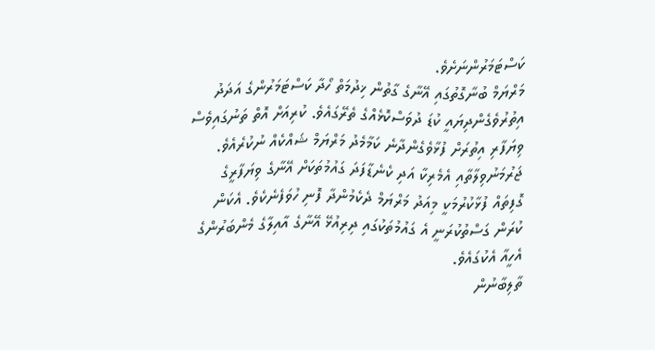ކަސްޓަމަރުންނަށެވެ.
މަރްޔަމް ބުނާގޮތުގައި އޭނާގެ ގާތުން ޚިދުމަތް ހޯދާ ކަސްޓަމަރުންގެ އަދަދު އިތުރުވެގެންދިޔައީ ކުޑަ ދުވަސްކޮޅެއްގެ ތެރޭގައެވެ. ކުރިއަށް އޮތް ތަނުގައިވެސް ވިޔަފާރި އިތުރަށް ފުޅާވެގެންދާނެ ކަމާމެދު މަރްޔަމް ޝައްކެއް ނުކުރެއެވެ. ޖަރުމަނުވިލާތާއި އެމެރިކާ އަދި ކެނެޑާފަދަ ގައުމުތަކަށް އޭނާގެ ވިޔަފާރީގެ ގޮފިތައް ފުޅާކުރުމަކީ މިއަދު މަރްޔަމް ދެކެމުންދާ ފޮނި ހުވަފެނެކެވެ. އެކަން ކުރަން ގަސްތުކުރަނީ އެ ގައުމުތަކުގައި ދިރިއުޅޭ އޭނާގެ އާއިލާގެ މެންބަރުންގެ އެހީއާ އެކުގައެވެ.
ތާލިބާނުން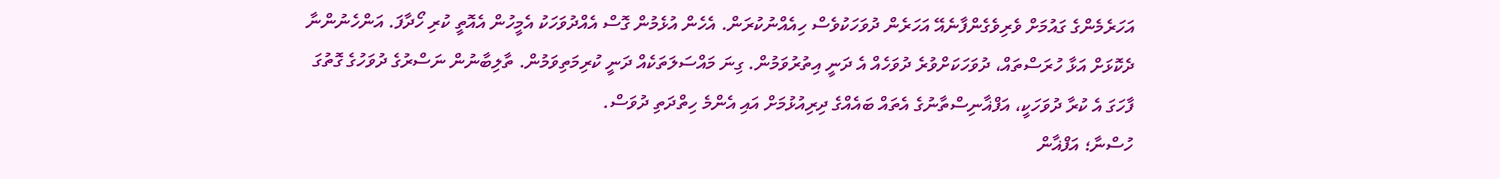އަހަރެމެންގެ ގައުމަށް ވެރިވެގެންފާނެއޭ އަހަރެން ދުވަހަކުވެސް ހިއެއްނުކުރަން. އެހެން އުޅެމުން ގޮސް އެއްދުވަހަކު އެމީހުން އެއޮތީ ކުރި ހޯދާފަ. އަންހެނުންނާ ދެކޮޅަށް އަޅާ ހުރަސްތައް، ދުވަހަކަށްވުރެ ދުވަހެއް އެ ދަނީ އިތުރުވަމުން. ގިނަ މައްސަލަތަކެއް ދަނީ ކުރިމަތިވަމުން. ތާލިބާނުން ނަސްރުގެ ދުވަހުގެ ގޮތުގަ ފާހަގަ އެ ކުރާ ދުވަހަކީ، އަފްޣާނިސްތާނުގެ އެތައް ބައެއްގެ ދިރިއުޅުމަށް އައި އެންމެ ހިތްދަތި ދުވަސް.
ހުސްނާ؛ އަފްޣާން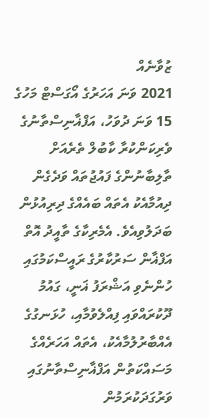ޒުވާނެއް
2021 ވަނަ އަހަރުގެ އޯގަސްޓް މަހުގެ 15 ވަނަ ދުވަހު، އަފްޣާނިސްތާނުގެ ވެރިކަންކުރާ ކާބުލް ތެރެއަށް ތާލިބާނުންގެ ފައުޖުތައް ވަދެގެން ދިއުމާއެކު އެތައް ބައެއްގެ ދިރިއުޅުން ބަދަލުވިއެވެ. އެމެރިކާގެ ތާއީދު އޮތް އަފްޣާން ސަރުކާރުގެ ރައީސްކަމުގައި ހުންނެވި އަޝްރަފު ޣަނީ، ގައުމު ދޫކުރައްވައި ފިއްލެވުމާއި، ހުޅަނގުގެ އެއްބާރުލުމާއެކު، އެތައް އަހަރެއްގެ މަސައްކަތުން އަފްޣާނިސްތާނުގައި ވަރުގަދަކުރަމުން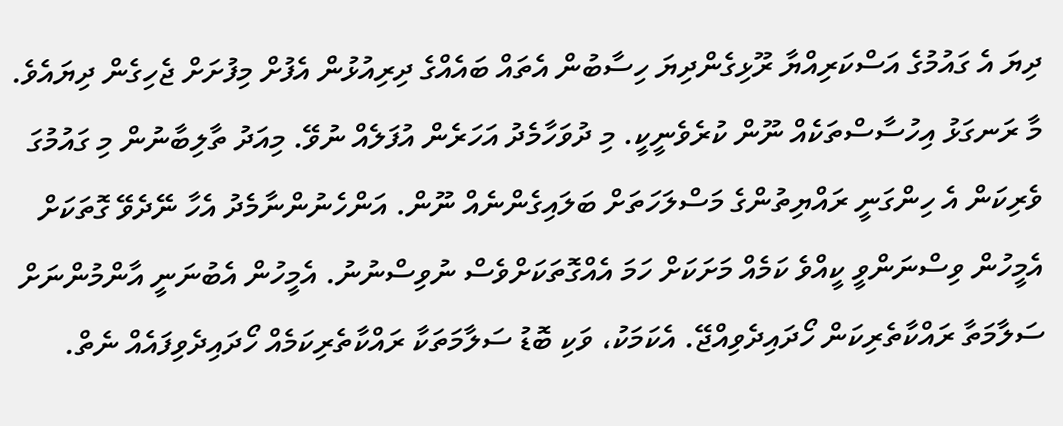ދިޔަ އެ ގައުމުގެ އަސްކަރިއްޔާ ރޫޅިގެންދިޔަ ހިސާބުން އެތައް ބައެއްގެ ދިރިއުޅުން އެފުށް މިފުށަށް ޖެހިގެން ދިޔައެވެ.
މާ ރަނގަޅު އިހުސާސްތަކެއް ނޫން ކުރެވެނީކީ. މި ދުވަހާމެދު އަހަރެން އުފަލެއް ނުވޭ. މިއަދު ތާލިބާނުން މި ގައުމުގަ ވެރިކަން އެ ހިންގަނީ ރައްޔިތުންގެ މަސްލަހަތަށް ބަލައިގެންނެއް ނޫން. އަންހެނުންނާމެދު އެހާ ނޭދެވޭ ގޮތަކަށް އެމީހުން ވިސްނަންވީ ކީއްވެ ކަމެއް މަށަކަށް ހަމަ އެއްގޮތަކަށްވެސް ނުވިސްނުނު. އެމީހުން އެބުނަނީ އާންމުންނަށް ސަލާމަތާ ރައްކާތެރިކަން ހޯދައިދެވިއްޖޭ. އެކަމަކު، ވަކި ބޮޑު ސަލާމަތަކާ ރައްކާތެރިކަމެއް ހޯދައިދެވިފައެއް ނެތް.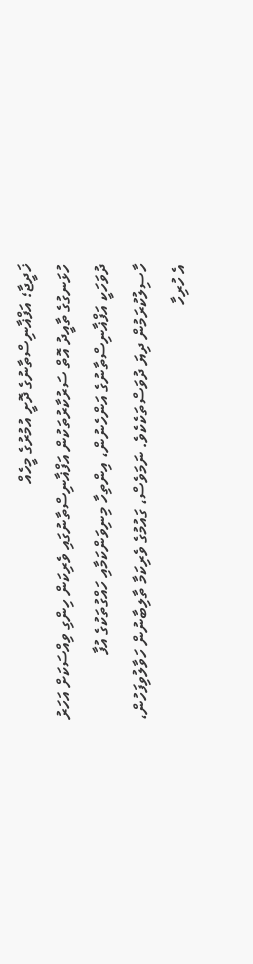ޚަދީޖާ؛ އަފްޣާނިސްތާނުގެ ދޮށީ އުމުރުގެ މީހެއް
ހުޅަނގުގެ ތާއީދު އޮތް ސަރުކާރުތަކުން އަފްޣާނިސްތާނުގައި ވެރިކަން ހިންގި ވިއްސަކަށް އަހަރު ދުވަހަކީ އަފްޣާނިސްތާނުގެ އަންހެނުން، އިންތިހާ މިނިވަންކަމާއި ހައްގުތަކުގެ އުފާ ހާސިލުކުރަމުން ދިޔަ ދުވަސްތަކެކެވެ. ނަމަވެސް، ގައުމުގެ ވެރިކަމާ ތާލިބާނުން ހަވާލުވިފަހުން، އެ ހުރިހާ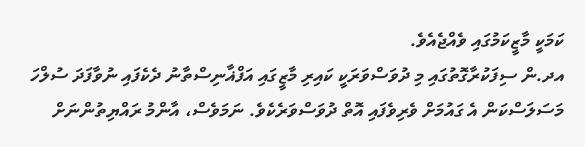ކަމަކީ މާޒީކަމުގައި ވެއްޖެއެވެ.
އދ.ން ސިފަކުރާގޮތުގައި މި ދުވަސްވަރަކީ ކައިރި މާޒީގައި އަފްޣާނިސްތާނު ދެކެފައި ނުވާފަދަ ސުލްހަ މަސަލަސްކަން އެ ގައުމަށް ވެރިވެފައި އޮތް ދުވަސްވަރެކެވެ. ނަމަވެސް، އާންމު ރައްޔިތުންނަށް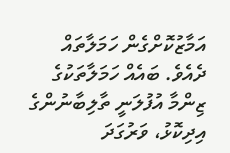އަމާޒުކޮށްގެން ހަމަލާތައް ދެއެވެ. ބައެއް ހަމަލާތަކުގެ ޒިންމާ އުފުލަނީ ތާލިބާނުންގެ އިދިކޮޅު، ވަރުގަދަ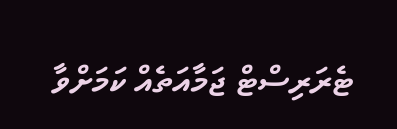ޓެރަރިސްޓް ޖަމާއަތެއް ކަމަށްވާ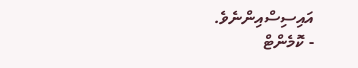އައިސިސްއިންނެވެ.
- ކޮމެންޓް